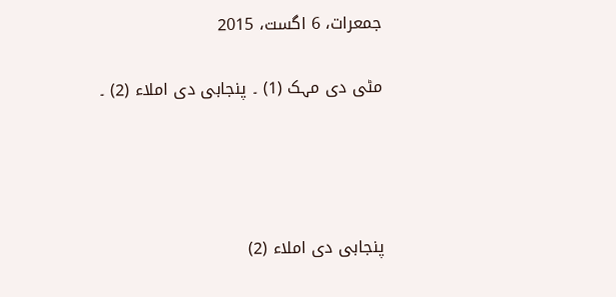جمعرات، 6 اگست، 2015

مٹی دی مہک (1) ۔ پنجابی دی املاء (2) ۔




پنجابی دی املاء (2)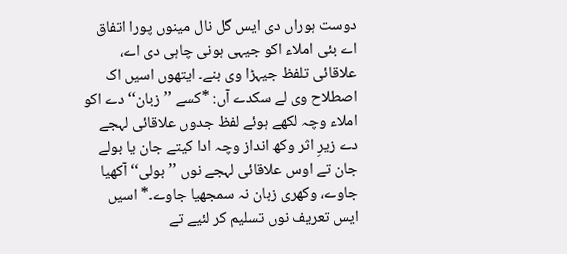دوست ہوراں دی ایس گل نال مینوں پورا اتفاق اے بئی املاء اکو جیہی ہونی چاہی دی اے، علاقائی تلفظ جیہڑا وی بنے۔ ایتھوں اسیں اک اصطلاح وی لے سکدے آں: *کسے ’’زبان‘‘ دے اکو املاء وچہ لکھے ہوئے لفظ جدوں علاقائی لہجے دے زیرِ اثر وکھ انداز وچہ ادا کیتے جان یا بولے جان تے اوس علاقائی لہجے نوں ’’بولی‘‘ آکھیا جاوے، وکھری زبان نہ سمجھیا جاوے۔* اسیں ایس تعریف نوں تسلیم کر لئیے تے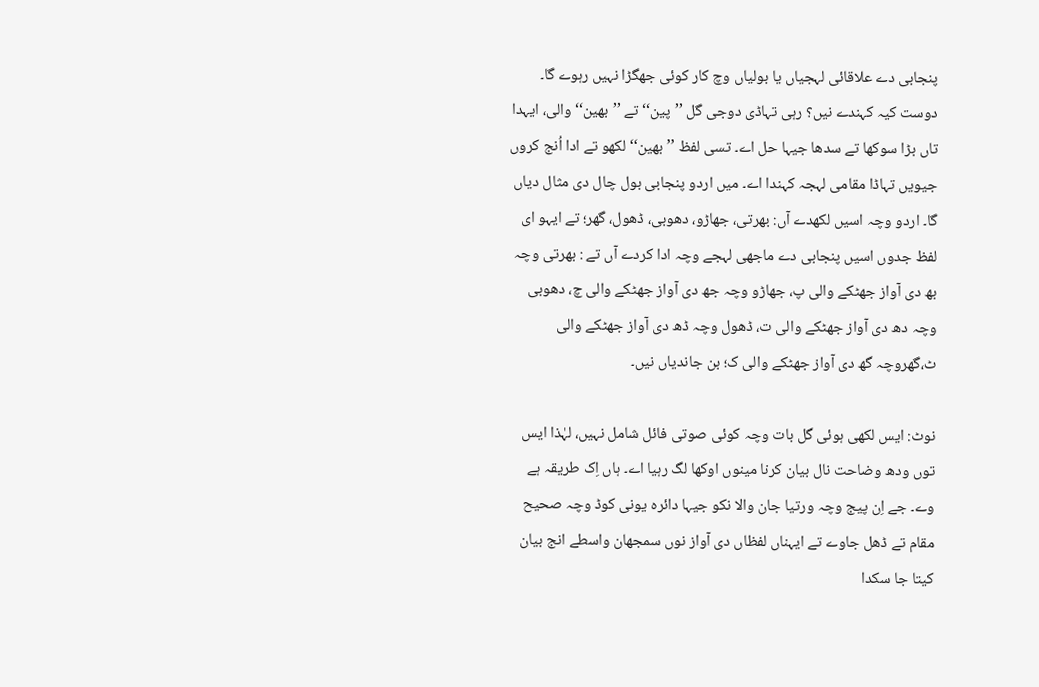پنجابی دے علاقائی لہجیاں یا بولیاں وچ کار کوئی جھگڑا نہیں رہوے گا۔ دوست کیہ کہندے نیں؟ رہی تہاڈی دوجی گل ’’پین‘‘ تے ’’بھین‘‘ والی، ایہدا تاں بڑا سوکھا تے سدھا جیہا حل اے۔ تسی لفظ ’’بھین‘‘ لکھو تے ادا اُنج کروں جیویں تہاڈا مقامی لہجہ کہندا اے۔ میں اردو پنجابی بول چال دی مثال دیاں گا۔ اردو وچہ اسیں لکھدے آں: بھرتی، جھاڑو، دھوبی، ڈھول، گھر؛ تے ایہو ای لفظ جدوں اسیں پنجابی دے ماجھی لہجے وچہ ادا کردے آں تے : بھرتی وچہ بھ دی آواز جھٹکے والی پ، جھاڑو وچہ جھ دی آواز جھٹکے والی چ، دھوبی وچہ دھ دی آواز جھٹکے والی ت، ڈھول وچہ ڈھ دی آواز جھٹکے والی ٹ،گھروچہ گھ دی آواز جھٹکے والی ک؛ بن جاندیاں نیں۔

نوٹ: ایس لکھی ہوئی گل بات وچہ کوئی صوتی فائل شامل نہیں، لہٰذا ایس توں ودھ وضاحت نال بیان کرنا مینوں اوکھا لگ رہیا اے۔ ہاں اِک طریقہ ہے وے۔ جے اِن پیج وچہ ورتیا جان والا نکو جیہا دائرہ یونی کوڈ وچہ صحیح مقام تے ڈھل جاوے تے ایہناں لفظاں دی آواز نوں سمجھان واسطے انج بیان کیتا جا سکدا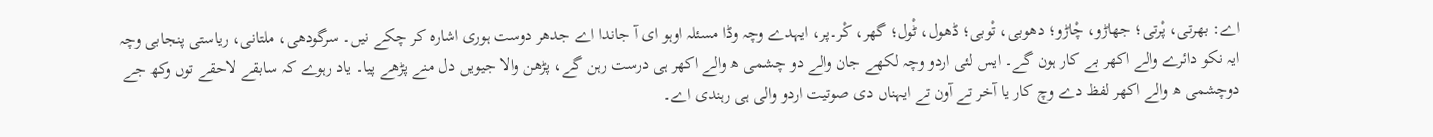اے: بھرتی، پْرتی؛ جھاڑو، چْاڑو؛ دھوبی، تْوبی؛ ڈھول، ٹْول؛ گھر، کْر۔پر، ایہدے وچہ وڈا مسئلہ اوہو ای آ جاندا اے جدھر دوست ہوری اشارہ کر چکے نیں۔ سرگودھی، ملتانی، ریاستی پنجابی وچہ ایہ نکو دائرے والے اکھر بے کار ہون گے۔ ایس لئی اردو وچہ لکھے جان والے دو چشمی ھ والے اکھر ہی درست رہن گے، پڑھن والا جیویں دل منے پڑھے پیا۔ یاد رہوے کہ سابقے لاحقے توں وکھ جے دوچشمی ھ والے اکھر لفظ دے وچ کار یا آخر تے آون تے ایہناں دی صوتیت اردو والی ہی رہندی اے۔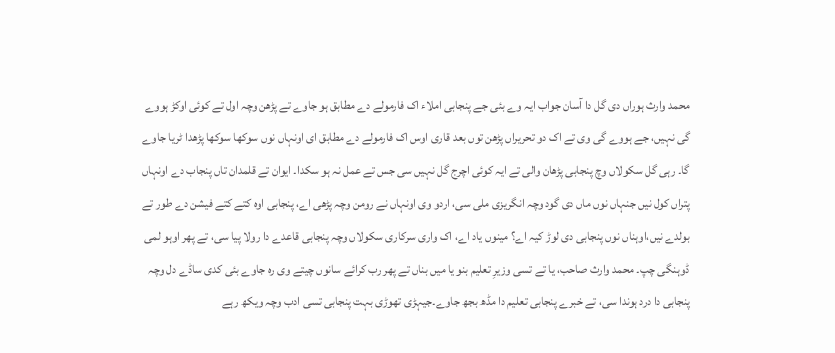محمد وارث ہوراں دی گل دا آسان جواب ایہ وے بئی جے پنجابی املاء اک فارمولے دے مطابق ہو جاوے تے پڑھن وچہ اول تے کوئی اوکڑ ہووے گی نہیں، جے ہووے گی وی تے اک دو تحریراں پڑھن توں بعد قاری اوس اک فارمولے دے مطابق ای اونہاں نوں سوکھا سوکھا پڑھدا ٹریا جاوے گا۔ رہی گل سکولاں وچ پنجابی پڑھان والی تے ایہ کوئی اچرج گل نہیں سی جس تے عمل نہ ہو سکدا۔ ایوان تے قلمدان تاں پنجاب دے اونہاں پتراں کول نیں جنہاں نوں ماں دی گود وچہ انگریزی ملی سی، اردو وی اونہاں نے رومن وچہ پڑھی اے، پنجابی اوہ کتے کتے فیشن دے طور تے بولدے نیں،اوہناں نوں پنجابی دی لوڑ کیہ اے؟ مینوں یاد اے، اک واری سرکاری سکولاں وچہ پنجابی قاعدے دا رولا پیا سی، تے پھر اوہو لمی ڈوہنگی چپ۔ محمد وارث صاحب، یا تے تسی وزیرِ تعلیم بنو یا میں بناں تے پھر رب کرائے سانوں چیتے وی رہ جاوے بئی کدی ساڈے دل وچہ پنجابی دا درد ہوندا سی، تے خبرے پنجابی تعلیم دا مڈھ بجھ جاوے۔جیہڑی تھوڑی بہت پنجابی تسی ادب وچہ ویکھ رہے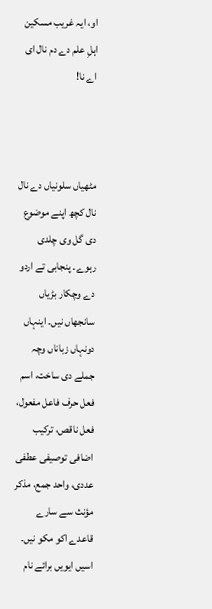او، ایہ غریب مسکین اہلِ علم دے دم نال ای اے نا!



مٹھیاں سلونیاں دے نال نال کچھ اپنے موضوع دی گل وی چلدی رہوے۔ پنجابی تے اردو دے وچکار بڑیاں سانجھاں نیں۔ اینہاں دونہاں زباناں وچہ جملے دی ساخت، اسم فعل حرف فاعل مفعول، فعل ناقص، ترکیب اضافی توصیفی عطفی عددی، واحد جمع، مذکر مؤنث سے سارے قاعدے اکو مکو نیں۔ اسیں ایویں برائے نام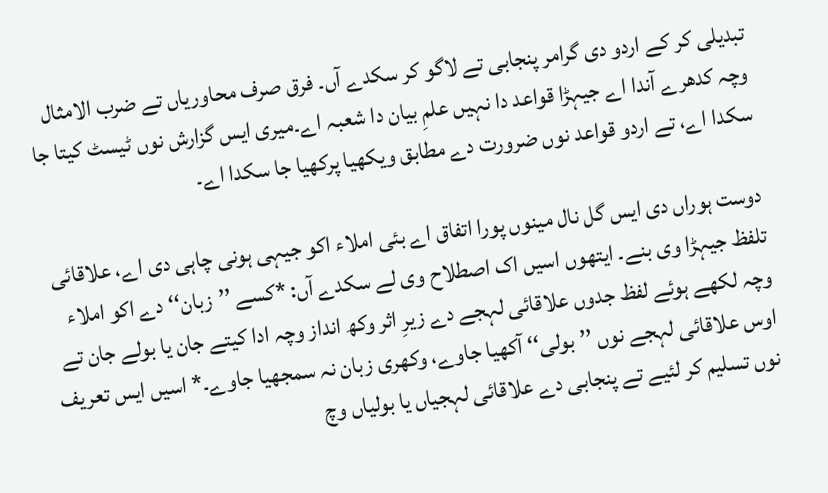تبدیلی کر کے اردو دی گرامر پنجابی تے لاگو کر سکدے آں۔ فرق صرف محاوریاں تے ضرب الامثال وچہ کدھرے آندا اے جیہڑا قواعد دا نہیں علمِ بیان دا شعبہ اے۔میری ایس گزارش نوں ٹیسٹ کیتا جا سکدا اے، تے اردو قواعد نوں ضرورت دے مطابق ویکھیا پرکھیا جا سکدا اے۔

دوست ہوراں دی ایس گل نال مینوں پورا اتفاق اے بئی املاء اکو جیہی ہونی چاہی دی اے، علاقائی تلفظ جیہڑا وی بنے۔ ایتھوں اسیں اک اصطلاح وی لے سکدے آں: *کسے ’’زبان‘‘ دے اکو املاء وچہ لکھے ہوئے لفظ جدوں علاقائی لہجے دے زیرِ اثر وکھ انداز وچہ ادا کیتے جان یا بولے جان تے اوس علاقائی لہجے نوں ’’بولی‘‘ آکھیا جاوے، وکھری زبان نہ سمجھیا جاوے۔* اسیں ایس تعریف نوں تسلیم کر لئیے تے پنجابی دے علاقائی لہجیاں یا بولیاں وچ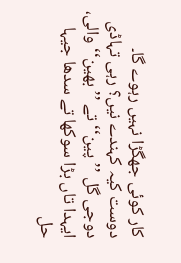کار کوئی جھگڑا نہیں رہوے گا۔ دوست کیہ کہندے نیں؟ رہی تہاڈی دوجی گل ’’پین‘‘ تے ’’بھین‘‘ والی، ایہدا تاں بڑا سوکھا تے سدھا جیہا حل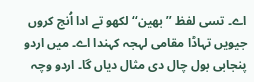اے۔ تسی لفظ ’’بھین‘‘ لکھو تے ادا اُنج کروں جیویں تہاڈا مقامی لہجہ کہندا اے۔ میں اردو پنجابی بول چال دی مثال دیاں گا۔ اردو وچہ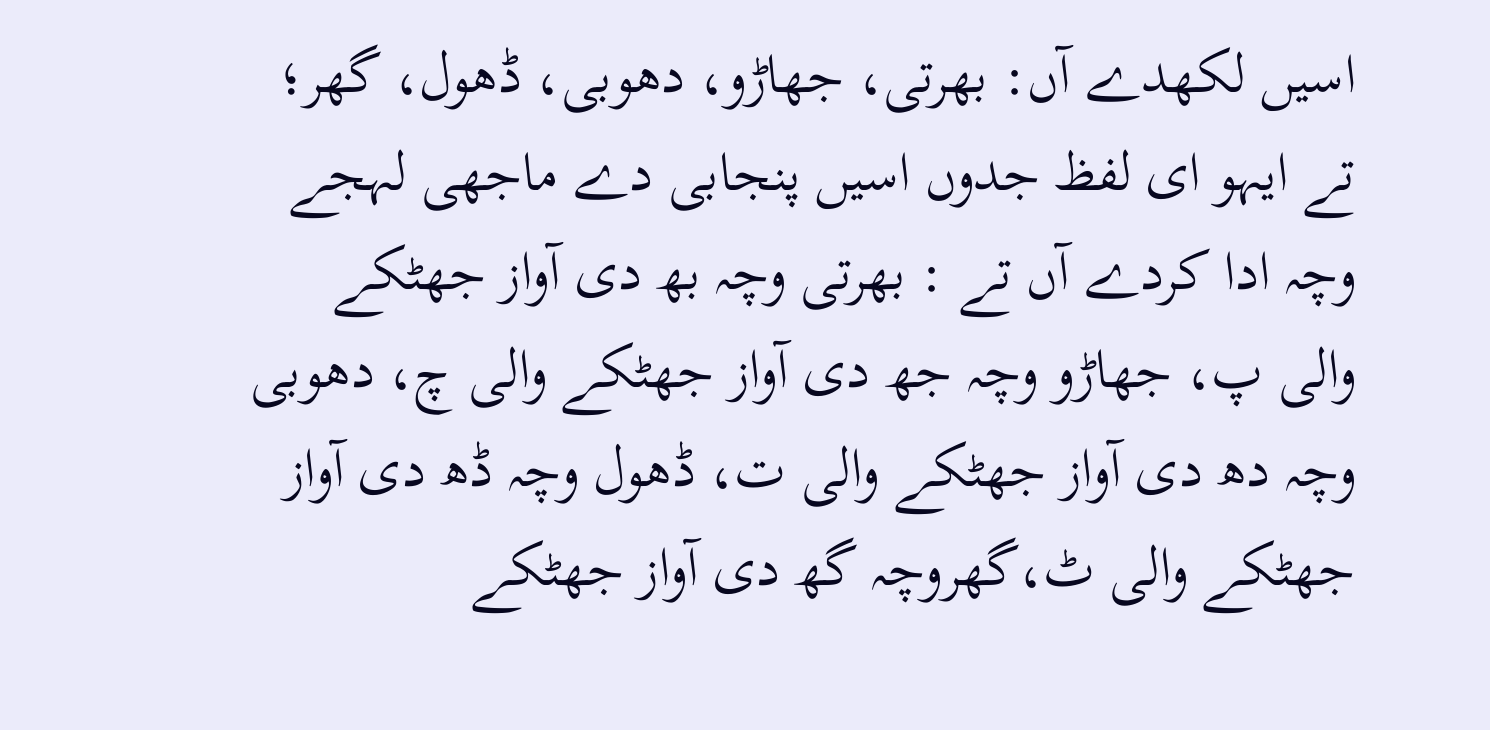اسیں لکھدے آں: بھرتی، جھاڑو، دھوبی، ڈھول، گھر؛ تے ایہو ای لفظ جدوں اسیں پنجابی دے ماجھی لہجے وچہ ادا کردے آں تے : بھرتی وچہ بھ دی آواز جھٹکے والی پ، جھاڑو وچہ جھ دی آواز جھٹکے والی چ، دھوبی وچہ دھ دی آواز جھٹکے والی ت، ڈھول وچہ ڈھ دی آواز جھٹکے والی ٹ،گھروچہ گھ دی آواز جھٹکے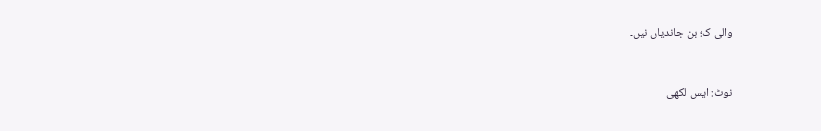والی ک؛ بن جاندیاں نیں۔


نوٹ: ایس لکھی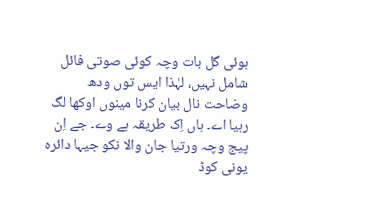ہوئی گل بات وچہ کوئی صوتی فائل شامل نہیں، لہٰذا ایس توں ودھ وضاحت نال بیان کرنا مینوں اوکھا لگ رہیا اے۔ ہاں اِک طریقہ ہے وے۔ جے اِن پیج وچہ ورتیا جان والا نکو جیہا دائرہ یونی کوڈ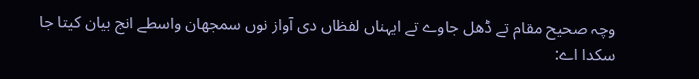وچہ صحیح مقام تے ڈھل جاوے تے ایہناں لفظاں دی آواز نوں سمجھان واسطے انج بیان کیتا جا سکدا اے: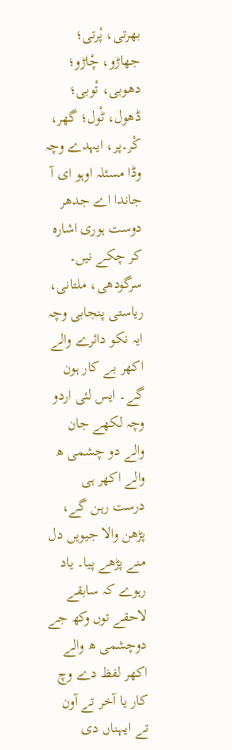بھرتی، پْرتی؛ جھاڑو، چْاڑو؛ دھوبی، تْوبی؛ ڈھول، ٹْول؛ گھر، کْر۔پر، ایہدے وچہ وڈا مسئلہ اوہو ای آ جاندا اے جدھر دوست ہوری اشارہ کر چکے نیں۔ سرگودھی، ملتانی، ریاستی پنجابی وچہ ایہ نکو دائرے والے اکھر بے کار ہون گے۔ ایس لئی اردو وچہ لکھے جان والے دو چشمی ھ والے اکھر ہی درست رہن گے، پڑھن والا جیویں دل منے پڑھے پیا۔ یاد رہوے کہ سابقے لاحقے توں وکھ جے دوچشمی ھ والے اکھر لفظ دے وچ کار یا آخر تے آون تے ایہناں دی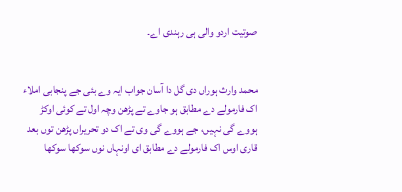صوتیت اردو والی ہی رہندی اے۔


محمد وارث ہوراں دی گل دا آسان جواب ایہ وے بئی جے پنجابی املاء اک فارمولے دے مطابق ہو جاوے تے پڑھن وچہ اول تے کوئی اوکڑ ہووے گی نہیں، جے ہووے گی وی تے اک دو تحریراں پڑھن توں بعد قاری اوس اک فارمولے دے مطابق ای اونہاں نوں سوکھا سوکھا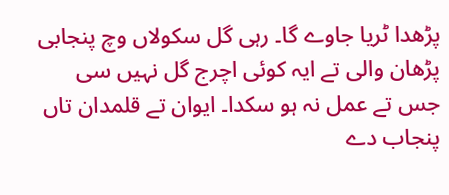پڑھدا ٹریا جاوے گا۔ رہی گل سکولاں وچ پنجابی پڑھان والی تے ایہ کوئی اچرج گل نہیں سی جس تے عمل نہ ہو سکدا۔ ایوان تے قلمدان تاں پنجاب دے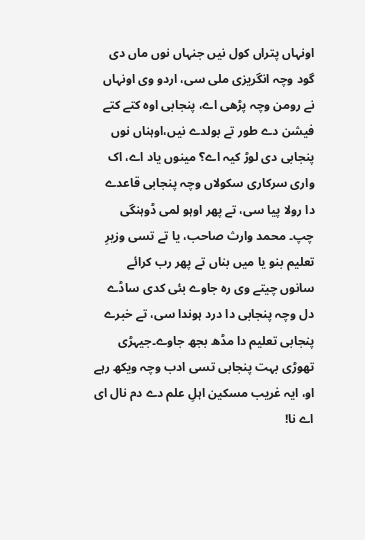اونہاں پتراں کول نیں جنہاں نوں ماں دی گود وچہ انگریزی ملی سی، اردو وی اونہاں نے رومن وچہ پڑھی اے، پنجابی اوہ کتے کتے فیشن دے طور تے بولدے نیں،اوہناں نوں پنجابی دی لوڑ کیہ اے؟ مینوں یاد اے، اک واری سرکاری سکولاں وچہ پنجابی قاعدے دا رولا پیا سی، تے پھر اوہو لمی ڈوہنگی چپ۔ محمد وارث صاحب، یا تے تسی وزیرِ تعلیم بنو یا میں بناں تے پھر رب کرائے سانوں چیتے وی رہ جاوے بئی کدی ساڈے دل وچہ پنجابی دا درد ہوندا سی، تے خبرے پنجابی تعلیم دا مڈھ بجھ جاوے۔جیہڑی تھوڑی بہت پنجابی تسی ادب وچہ ویکھ رہے او، ایہ غریب مسکین اہلِ علم دے دم نال ای اے نا!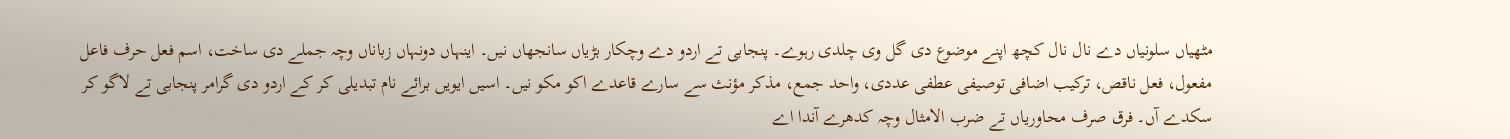مٹھیاں سلونیاں دے نال نال کچھ اپنے موضوع دی گل وی چلدی رہوے۔ پنجابی تے اردو دے وچکار بڑیاں سانجھاں نیں۔ اینہاں دونہاں زباناں وچہ جملے دی ساخت، اسم فعل حرف فاعل مفعول، فعل ناقص، ترکیب اضافی توصیفی عطفی عددی، واحد جمع، مذکر مؤنث سے سارے قاعدے اکو مکو نیں۔ اسیں ایویں برائے نام تبدیلی کر کے اردو دی گرامر پنجابی تے لاگو کر سکدے آں۔ فرق صرف محاوریاں تے ضرب الامثال وچہ کدھرے آندا اے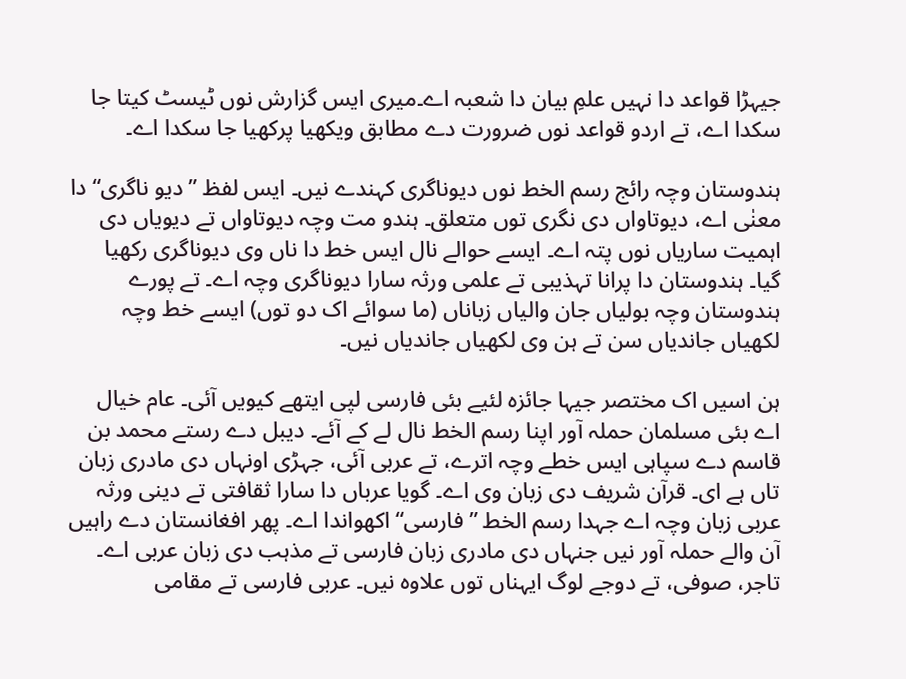جیہڑا قواعد دا نہیں علمِ بیان دا شعبہ اے۔میری ایس گزارش نوں ٹیسٹ کیتا جا سکدا اے، تے اردو قواعد نوں ضرورت دے مطابق ویکھیا پرکھیا جا سکدا اے۔

ہندوستان وچہ رائج رسم الخط نوں دیوناگری کہندے نیں۔ ایس لفظ ”دیو ناگری“ دا معنٰی اے، دیوتاواں دی نگری توں متعلق۔ ہندو مت وچہ دیوتاواں تے دیویاں دی اہمیت ساریاں نوں پتہ اے۔ ایسے حوالے نال ایس خط دا ناں وی دیوناگری رکھیا گیا۔ ہندوستان دا پرانا تہذیبی تے علمی ورثہ سارا دیوناگری وچہ اے۔ تے پورے ہندوستان وچہ بولیاں جان والیاں زباناں (ما سوائے اک دو توں) ایسے خط وچہ لکھیاں جاندیاں سن تے ہن وی لکھیاں جاندیاں نیں۔

ہن اسیں اک مختصر جیہا جائزہ لئیے بئی فارسی لپی ایتھے کیویں آئی۔ عام خیال اے بئی مسلمان حملہ آور اپنا رسم الخط نال لے کے آئے۔ دیبل دے رستے محمد بن قاسم دے سپاہی ایس خطے وچہ اترے، تے عربی آئی، جہڑی اونہاں دی مادری زبان تاں ہے ای۔ قرآن شریف دی زبان وی اے۔ گویا عرباں دا سارا ثقافتی تے دینی ورثہ عربی زبان وچہ اے جہدا رسم الخط ”فارسی“ اکھواندا اے۔ پھر افغانستان دے راہیں آن والے حملہ آور نیں جنہاں دی مادری زبان فارسی تے مذہب دی زبان عربی اے۔ تاجر، صوفی، تے دوجے لوگ ایہناں توں علاوہ نیں۔ عربی فارسی تے مقامی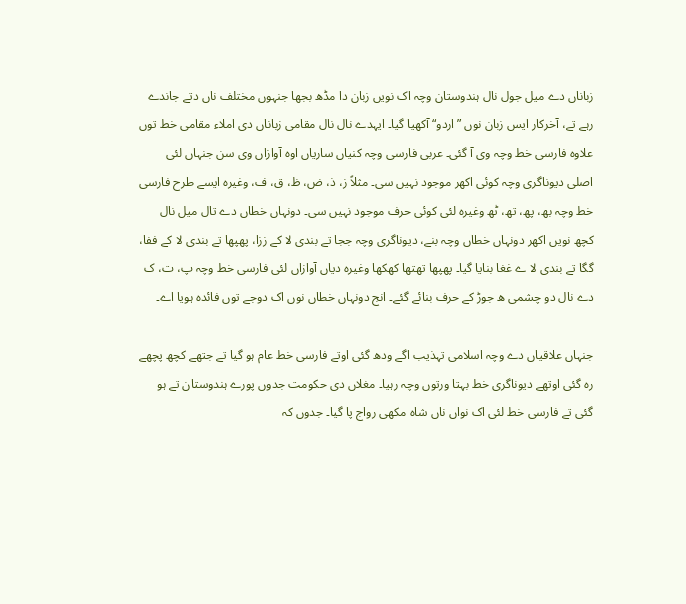زباناں دے میل جول نال ہندوستان وچہ اک نویں زبان دا مڈھ بجھا جنہوں مختلف ناں دتے جاندے رہے تے، آخرکار ایس زبان نوں ”اردو“ آکھیا گیا۔ ایہدے نال نال مقامی زباناں دی املاء مقامی خط توں علاوہ فارسی خط وچہ وی آ گئی۔ عربی فارسی وچہ کنیاں ساریاں اوہ آوازاں وی سن جنہاں لئی اصلی دیوناگری وچہ کوئی اکھر موجود نہیں سی۔ مثلاً ز، ذ، ض، ظ، ق، ف، وغیرہ ایسے طرح فارسی خط وچہ بھ، پھ، تھ، ٹھ وغیرہ لئی کوئی حرف موجود نہیں سی۔ دونہاں خطاں دے تال میل نال کچھ نویں اکھر دونہاں خطاں وچہ بنے، دیوناگری وچہ ججا تے بندی لا کے ززا، پھپھا تے بندی لا کے ففا، گگا تے بندی لا ے غغا بنایا گیا۔ پھپھا تھتھا کھکھا وغیرہ دیاں آوازاں لئی فارسی خط وچہ پ، ت، ک دے نال دو چشمی ھ جوڑ کے حرف بنائے گئے۔ انج دونہاں خطاں نوں اک دوجے توں فائدہ ہویا اے۔

جنہاں علاقیاں دے وچہ اسلامی تہذیب اگے ودھ گئی اوتے فارسی خط عام ہو گیا تے جتھے کچھ پچھے رہ گئی اوتھے دیوناگری خط بہتا ورتوں وچہ رہیا۔ مغلاں دی حکومت جدوں پورے ہندوستان تے ہو گئی تے فارسی خط لئی اک نواں ناں شاہ مکھی رواج پا گیا۔ جدوں کہ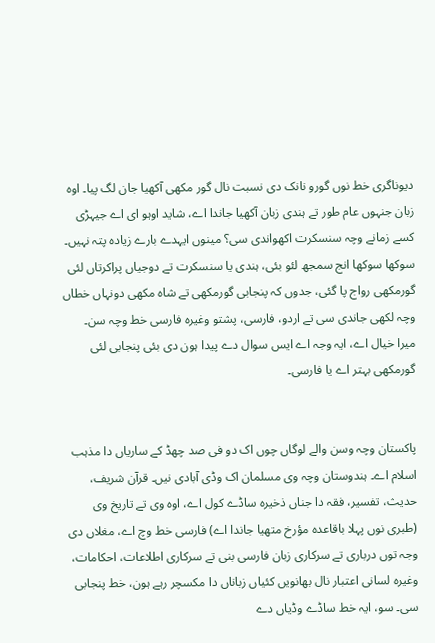دیوناگری خط نوں گورو نانک دی نسبت نال گور مکھی آکھیا جان لگ پیا۔ اوہ زبان جنہوں عام طور تے ہندی زبان آکھیا جاندا اے، شاید اوہو ای اے جیہڑی کسے زمانے وچہ سنسکرت اکھواندی سی؟ مینوں ایہدے بارے زیادہ پتہ نہیں۔ سوکھا سوکھا انج سمجھ لئو بئی، ہندی یا سنسکرت تے دوجیاں پراکرتاں لئی گورمکھی رواج پا گئی، جدوں کہ پنجابی گورمکھی تے شاہ مکھی دونہاں خطاں وچہ لکھی جاندی سی تے اردو، فارسی، پشتو وغیرہ فارسی خط وچہ سن۔
میرا خیال اے، ایہ وجہ اے ایس سوال دے پیدا ہون دی بئی پنجابی لئی گورمکھی بہتر اے یا فارسی۔


پاکستان وچہ وسن والے لوگاں چوں اک دو فی صد چھڈ کے ساریاں دا مذہب اسلام اے۔ ہندوستان وچہ وی مسلمان اک وڈی آبادی نیں۔ قرآن شریف، حدیث، تفسیر، فقہ دا جناں ذخیرہ ساڈے کول اے، اوہ وی تے تاریخ وی (طبری نوں پہلا باقاعدہ مؤرخ متھیا جاندا اے) فارسی خط وچ اے، مغلاں دی وجہ توں درباری تے سرکاری زبان فارسی بنی تے سرکاری اطلاعات، احکامات، وغیرہ لسانی اعتبار نال بھانویں کئیاں زباناں دا مکسچر رہے ہون، خط پنجابی سی۔ سو، ایہ خط ساڈے وڈیاں دے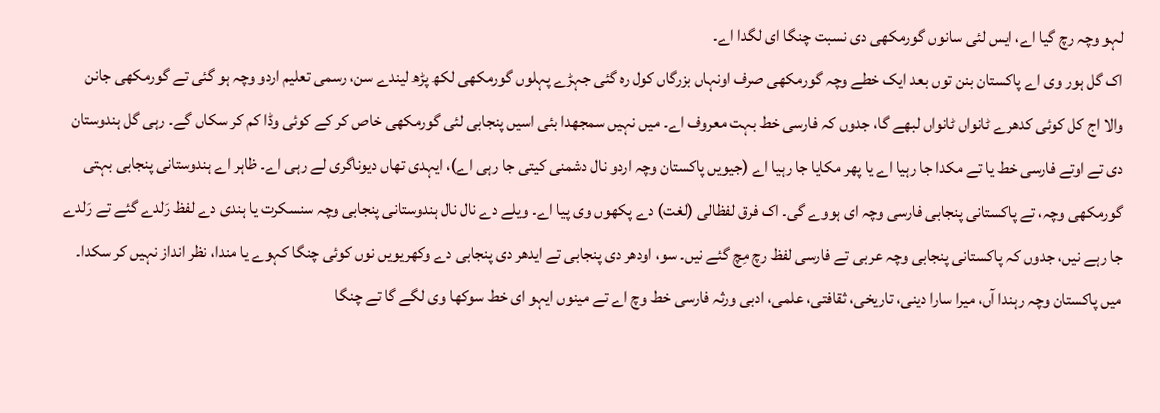لہو وچہ رچ گیا اے، ایس لئی سانوں گورمکھی دی نسبت چنگا ای لگدا اے۔
اک گل ہور وی اے پاکستان بنن توں بعد ایک خطے وچہ گورمکھی صرف اونہاں بزرگاں کول رہ گئی جہڑے پہلوں گورمکھی لکھ پڑھ لیندے سن، رسمی تعلیم اردو وچہ ہو گئی تے گورمکھی جانن والا اج کل کوئی کدھرے ٹانواں ٹانواں لبھے گا، جدوں کہ فارسی خط بہت معروف اے۔ میں نہیں سمجھدا بئی اسیں پنجابی لئی گورمکھی خاص کر کے کوئی وڈا کم کر سکاں گے۔ رہی گل ہندوستان دی تے اوتے فارسی خط یا تے مکدا جا رہیا اے یا پھر مکایا جا رہیا اے (جیویں پاکستان وچہ اردو نال دشمنی کیتی جا رہی اے)، ایہدی تھاں دیوناگری لے رہی اے۔ ظاہر اے ہندوستانی پنجابی بہتی گورمکھی وچہ، تے پاکستانی پنجابی فارسی وچہ ای ہووے گی۔ اک فرق لفظالی (لغت) دے پکھوں وی پیا اے۔ ویلے دے نال نال ہندوستانی پنجابی وچہ سنسکرت یا ہندی دے لفظ رَلدے گئے تے رَلدے جا رہے نیں، جدوں کہ پاکستانی پنجابی وچہ عربی تے فارسی لفظ رچ مِچ گئے نیں۔ سو، اودھر دی پنجابی تے ایدھر دی پنجابی دے وکھریویں نوں کوئی چنگا کہوے یا مندا، نظر انداز نہیں کر سکدا۔
میں پاکستان وچہ رہندا آں، میرا سارا دینی، تاریخی، ثقافتی، علمی، ادبی ورثہ فارسی خط وچ اے تے مینوں ایہو ای خط سوکھا وی لگے گا تے چنگا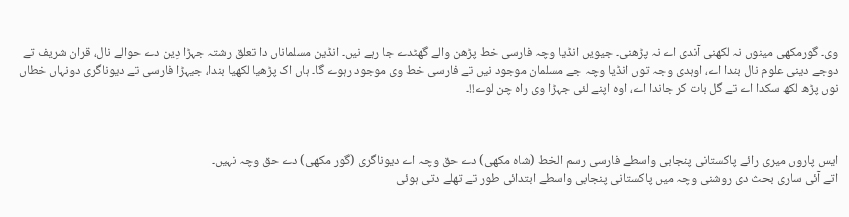وی۔ گورمکھی مینوں نہ لکھنی آندی اے نہ پڑھنی۔ جیویں انڈیا وچہ فارسی خط پڑھن والے گھٹدے جا رہے نیں۔ انڈین مسلماناں دا تعلق رشتہ جہڑا دِین دے حوالے نال، قران شریف تے دوجے دینی علوم نال بندا اے، اوہدی وجہ توں انڈیا وچہ جے مسلمان موجود نیں تے فارسی خط وی موجود رہوے گا۔ ہاں اک پڑھیا لکھیا بندا، جیہڑا فارسی تے دیوناگری دونہاں خطاں نوں پڑھ لکھ سکدا اے تے گل بات کر جاندا اے، اوہ اپنے لئی جہڑا وی راہ چن لوے!!۔



ایس پاروں میری رائے پاکستانی پنجابی واسطے فارسی رسم الخط (شاہ مکھی) دے حق وچہ اے دیوناگری (گور مکھی) دے حق وچہ نہیں۔
اتے آئی ساری بحث دی روشنی وچہ میں پاکستانی پنجابی واسطے ابتدائی طور تے تھلے دتی ہوئی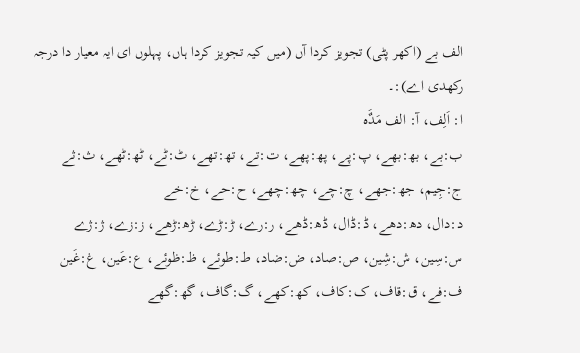الف بے (اکھر پٹی) تجویز کردا آں (میں کیہ تجویز کردا ہاں، پہلوں ای ایہ معیار دا درجہ رکھدی اے):۔
ا: اَلِف، آ: الف مَدٌَہ
ب:بے، بھ:بھے، پ:پے، پھ:پھے، ت:تے، تھ:تھے، ٹ:ٹے، ٹھ:ٹھے، ث:ثے
ج:جِیم، جھ:جھے، چ:چے، چھ:چھے، ح:حے، خ:خے
د:دال، دھ:دھے، ڈ:ڈال، ڈھ:ڈھے، ر:رے، ڑ:ڑے، ڑھ:ڑھے، ز:زے، ژ:ژے
س:سِین، ش:شِین، ص:صاد، ض:ضاد، ط:طوئے، ظ:ظوئے، ع:عَین، غ:غَین
ف:فے، ق:قاف، ک:کاف، کھ:کھے، گ:گاف، گھ:گھے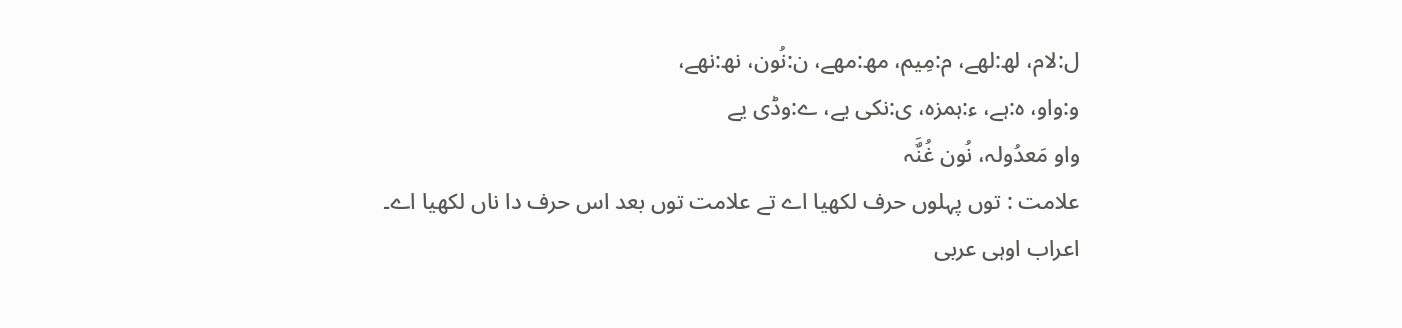ل:لام، لھ:لھے، م:مِیم، مھ:مھے، ن:نُون، نھ:نھے،
و:واو، ہ:ہے، ء:ہمزہ، ی:نکی یے، ے:وڈی یے
واو مَعدُولہ، نُون غُنٌَہ
علامت : توں پہلوں حرف لکھیا اے تے علامت توں بعد اس حرف دا ناں لکھیا اے۔
اعراب اوہی عربی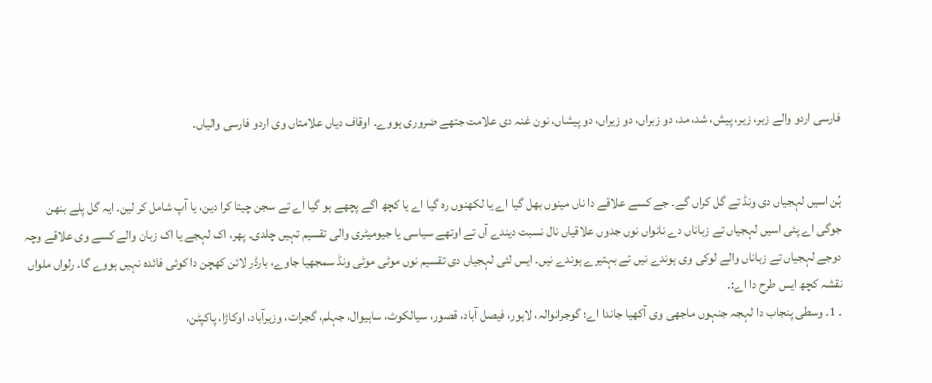فارسی اردو والے زبر، زیر، پیش، شد، مد، دو زبراں، دو زیراں، دو پیشاں، نون غنہ دی علامت جتھے ضروری ہووے۔ اوقاف دیاں علامتاں وی اردو فارسی والیاں۔


ہُن اسیں لہجیاں دی ونڈ تے گل کراں گے۔ جے کسے علاقے دا ناں مینوں بھل گیا اے یا لکھنوں رہ گیا اے یا کچھ اگے پچھے ہو گیا اے تے سجن چیتا کرا دین، یا آپ شامل کر لین۔ ایہ گل پلے بنھن جوگی اے پئی اسیں لہجیاں تے زباناں دے نانواں نوں جدوں علاقیاں نال نسبت دیندے آں تے اوتھے سیاسی یا جیومیٹری والی تقسیم تہیں چلدی۔ پھر، اک لہجے یا اک زبان والے کسے وی علاقے وچہ دوجے لہجیاں تے زباناں والے لوکی وی ہوندے نیں تے بہتیرے ہوندے نیں۔ ایس لئی لہجیاں دی تقسیم نوں موٹی موٹی ونڈ سمجھیا جاوے، بارڈر لائن کھچن دا کوئی فائدہ نہیں ہووے گا۔ رلواں ملواں نقشہ کچھ ایس طرح دا اے:۔
۔ 1۔ وسطی پنجاب دا لہجہ جنہوں ماجھی وی آکھیا جاندا اے؛ گوجرانوالہ، لاہور، فیصل آباد، قصور، سیالکوٹ، ساہیوال، جہلم، گجرات، وزیرآباد، اوکاڑا، پاکپٹن،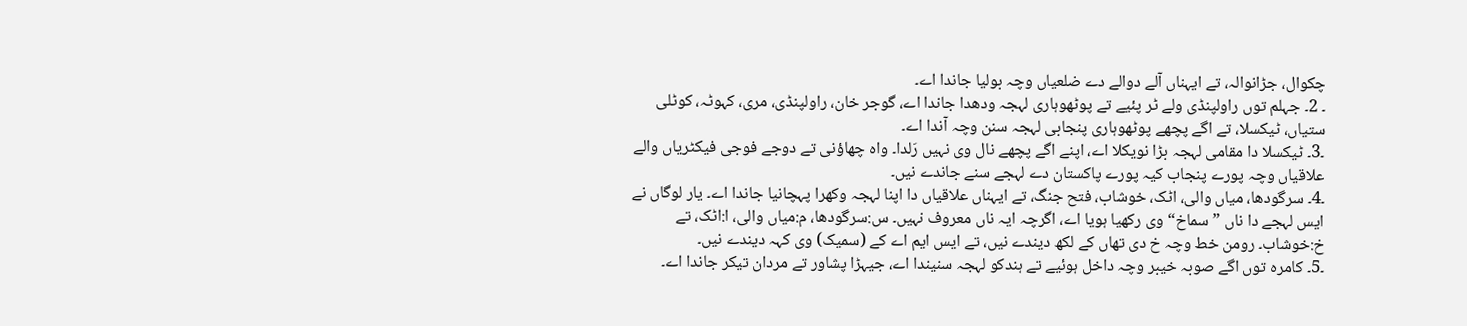چکوال، جڑانوالہ، تے ایہناں آلے دوالے دے ضلعیاں وچہ بولیا جاندا اے۔
۔ 2۔ جہلم توں راولپنڈی ولے ٹر پئیے تے پوٹھوہاری لہجہ ودھدا جاندا اے، گوجر خان، راولپنڈی، مری، کہوٹہ، کوٹلی ستیاں، ٹیکسلا، تے اگے پچھے پوٹھوہاری پنجابی لہجہ سنن وچہ آندا اے۔
۔3۔ ٹیکسلا دا مقامی لہجہ بڑا نویکلا اے، اپنے اگے پچھے نال وی نہیں رَلدا۔ واہ چھاؤنی تے دوجے فوجی فیکٹریاں والے علاقیاں وچہ پورے پنجاب کیہ پورے پاکستان دے لہجے سنے جاندے نیں۔
۔4۔ سرگودھا، میاں والی، اٹک، خوشاب، فتح جنگ، تے ایہناں علاقیاں دا اپنا لہجہ وکھرا پہچانیا جاندا اے۔ یار لوگاں نے ایس لہجے دا ناں ”سماخ“ وی رکھیا ہویا اے، اگرچہ ایہ ناں معروف نہیں۔ س:سرگودھا، م:میاں والی، ا:اٹک، تے خ:خوشاب۔ رومن خط وچہ خ دی تھاں کے لکھ دیندے نیں، تے ایس ایم اے کے (سمیک) وی کہہ دیندے نیں۔
۔5۔ کامرہ توں اگے صوبہ خیبر وچہ داخل ہوئیے تے ہندکو لہجہ سنیندا اے، جیہڑا پشاور تے مردان تیکر جاندا اے۔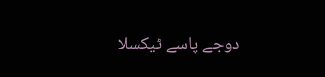دوجے پاسے ٹیکسلا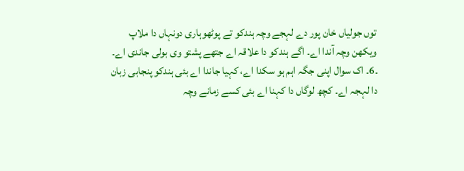توں جولیاں خان پور دے لہجے وچہ ہندکو تے پوٹھوہاری دونہاں دا ملاپ ویکھن وچہ آندا اے۔ اگے ہندکو دا علاقہ اے جتھے پشتو وی بولی جاندی اے۔
۔6۔ اک سوال اپنی جگہ اہم ہو سکدا اے، کہیا جاندا اے بئی ہندکو پنجابی زبان دا لہجہ اے۔ کچھ لوگاں دا کہنا اے بئی کسے زمانے وچہ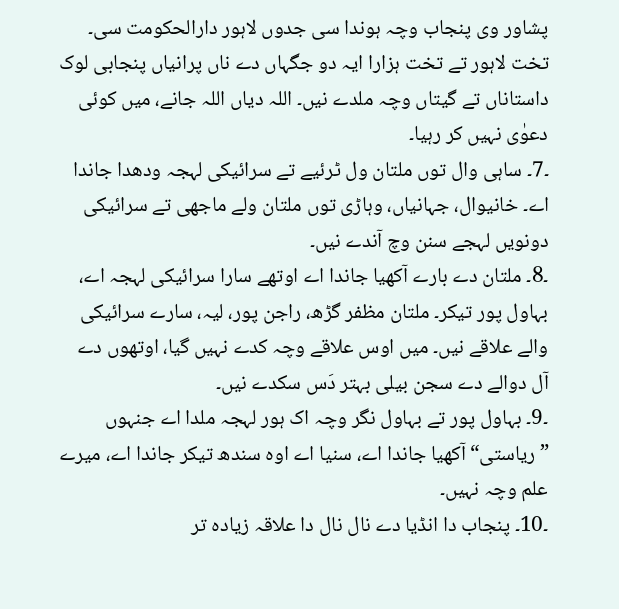پشاور وی پنجاب وچہ ہوندا سی جدوں لاہور دارالحکومت سی۔ تخت لاہور تے تخت ہزارا ایہ دو جگہاں دے ناں پرانیاں پنجابی لوک داستاناں تے گیتاں وچہ ملدے نیں۔ اللہ دیاں اللہ جانے، میں کوئی دعوٰی نہیں کر رہیا۔
۔7۔ ساہی وال توں ملتان ول ٹرئیے تے سرائیکی لہجہ ودھدا جاندا اے۔ خانیوال، جہانیاں، وہاڑی توں ملتان ولے ماجھی تے سرائیکی دونویں لہجے سنن وچ آندے نیں۔
۔8۔ ملتان دے بارے آکھیا جاندا اے اوتھے سارا سرائیکی لہجہ اے، بہاول پور تیکر۔ ملتان مظفر گڑھ، راجن پور، لیہ، سارے سرائیکی والے علاقے نیں۔ میں اوس علاقے وچہ کدے نہیں گیا، اوتھوں دے آل دوالے دے سجن بیلی بہتر دَس سکدے نیں۔
۔9۔ بہاول پور تے بہاول نگر وچہ اک ہور لہجہ ملدا اے جنہوں ”ریاستی“ آکھیا جاندا اے، سنیا اے اوہ سندھ تیکر جاندا اے، میرے علم وچہ نہیں۔
۔10۔ پنجاب دا انڈیا دے نال نال دا علاقہ زیادہ تر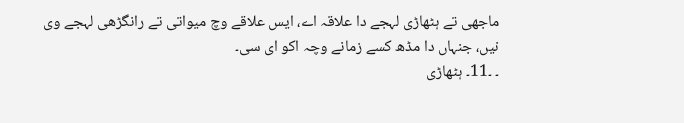ماجھی تے ہٹھاڑی لہجے دا علاقہ اے، ایس علاقے وچ میواتی تے رانگڑھی لہجے وی نیں، جنہاں دا مڈھ کسے زمانے وچہ اکو ای سی۔
۔ ۔11۔ ہٹھاڑی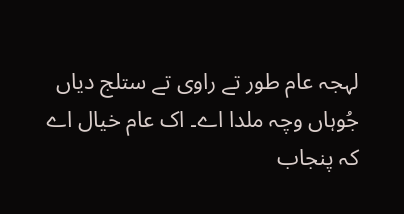لہجہ عام طور تے راوی تے ستلج دیاں جُوہاں وچہ ملدا اے۔ اک عام خیال اے کہ پنجاب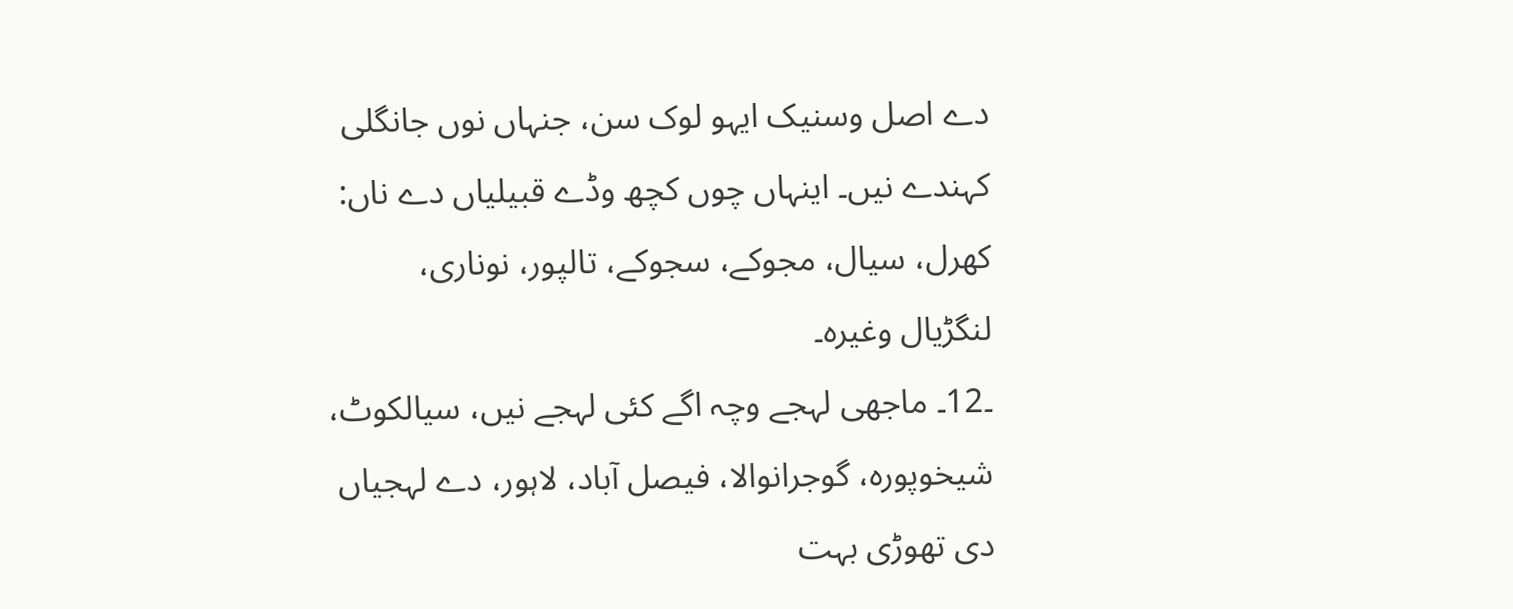دے اصل وسنیک ایہو لوک سن، جنہاں نوں جانگلی کہندے نیں۔ اینہاں چوں کچھ وڈے قبیلیاں دے ناں: کھرل، سیال، مجوکے، سجوکے، تالپور، نوناری، لنگڑیال وغیرہ۔
۔12۔ ماجھی لہجے وچہ اگے کئی لہجے نیں، سیالکوٹ، شیخوپورہ، گوجرانوالا، فیصل آباد، لاہور، دے لہجیاں دی تھوڑی بہت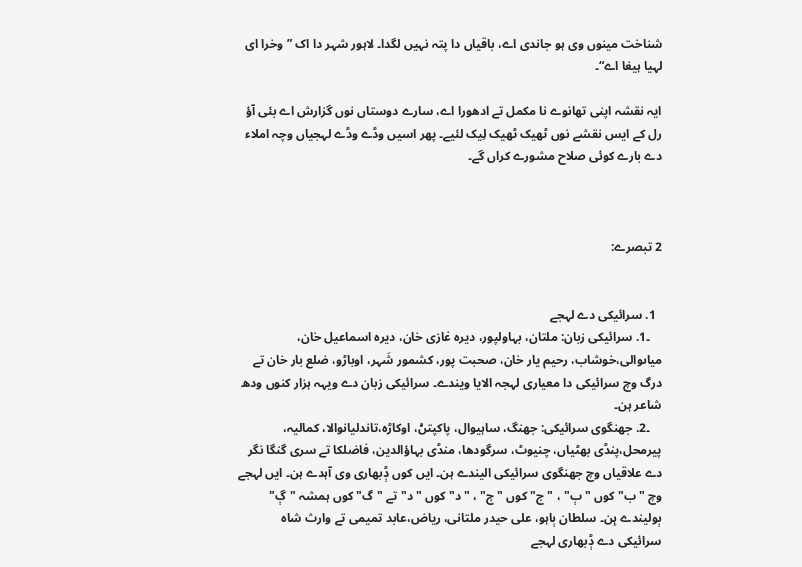شناخت مینوں وی ہو جاندی اے، باقیاں دا پتہ نہیں لگدا۔ لاہور شہر دا اک ”وخرا ای لہیا ہیغا اے“۔

ایہ نقشہ اپنی تھانوے نا مکمل تے ادھورا اے، سارے دوستاں نوں گزارش اے بئی آؤ رل کے ایس نقشے نوں ٹھیک ٹھیک لِیک لئیے۔ پھر اسیں وڈے وڈے لہجیاں وچہ املاء دے بارے کوئی صلاح مشورے کراں گے۔



2 تبصرے:


  1. سرائیکی دے لہجے
    ۔1. سرائیکی زبان: ملتان، بہاولپور، دیرہ غازی خان، دیرہ اسماعیل خان، میاںوالی،خوشاب، رحیم یار خان، صحبت پور، کشمور شَہر، اوباڑو، ضلع بار خان تے درگ وچ سرائیکی دا معیاری لہجہ الایا ویندے۔ سرائیکی زبان دے ویہہ ہزار کنوں ودھ شاعر ہن۔
    ۔2. جھنگوی سرائیکی: جھنگ، ساہیوال، پاکپتݨ، اوکاڑہ،تاندلیانوالا، کمالیہ، پیرمحل،پنڈی بھٹیاں، چنیوٹ، سرگودھا، منڈی بہاؤالدین، فاضلکا تے سری گنگا نگر دے علاقیاں وچ جھنگوی سرائیکی الیندے ہن۔ ایں کوں ݙبھاری وی آہدے ہن۔ ایں لہجے وچ "ب" کوں "ٻ" ، "ج" کوں "ڄ" ، "د" کوں "د" تے "گ" کوں ہمشہ "ڳ" ٻولیندے ہِن۔ سلطان ٻاہو، علی حیدر ملتانی، ریاض،عابد تمیمی تے وارث شاہ سرائیکی دے ݙبھاری لہجے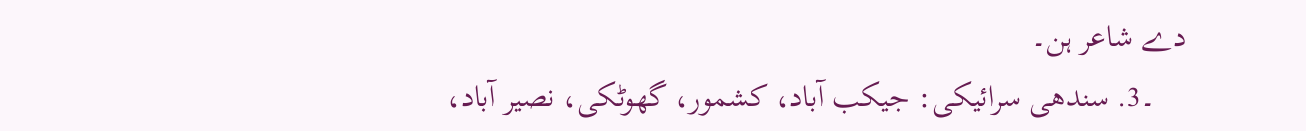دے شاعر ہن۔
    ۔3. سندھی سرائیکی: جیکب آباد، کشمور، گھوٹکی، نصیر آباد،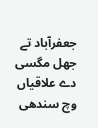جعفرآباد تے جھل مگسی دے علاقیاں وچ سندھی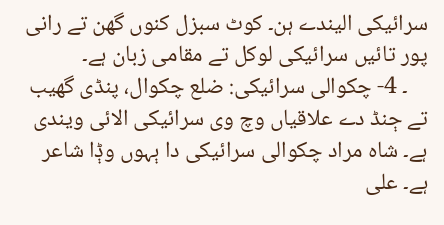سرائیکی الیندے ہن۔ کوٹ سبزل کنوں گھن تے رانی پور تائیں سرائیکی لوکل تے مقامی زبان ہے۔
    ۔ 4- چکوالی سرائیکی: ضلع چکوال، پنڈی گھیب تے ڄنڈ دے علاقیاں وچ وی سرائیکی الائی ویندی ہے۔ شاہ مراد چکوالی سرائیکی دا ٻہوں وݙا شاعر ہے۔ علی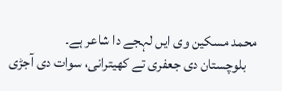محمد مسکین وی ایں لہجے دا شاعر ہے۔
    بلوچستان دی جعفری تے کھیترانی، سوات دی آجڑی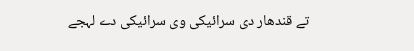تے قندھار دی سرائیکی وی سرائیکی دے لہجے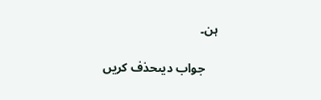ہن۔

    جواب دیںحذف کریں